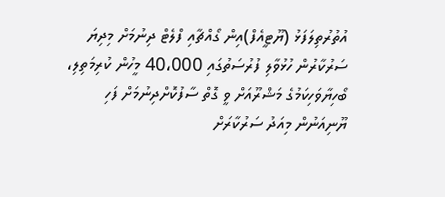އުތުރުތިލަފަޅު (ޔޫޓީއެފް)އިން ގޯއްޗާއި ފްލެޓް ދިނުމަށް މިދިޔަ ސަރުކާރުން ހުޅުވާލި ފުރުސަތުގައި 40،000 މީހުން ކުރިމަތިލި، ބޯހިޔާވަހިކަމުގެ މަޝްރޫއަށް ވީ ގޮތް ސާފުކޮށްދިނުމަށް ފަހި ޔޫނިއަނުން މިއަދު ސަރުކާރަށް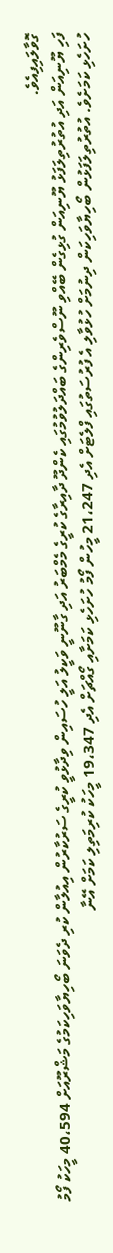ގޮވާލައިފިއެވެ.
ފަހި ޔޫނިއަން އަދި އުތުރުތިލަފަޅު ޔޫނިއަން ގުޅިގެން ބޭއްވި ނޫސްވެރިންގެ ބައްދަލުވުމުގައި ކެންދޫ ދާއިރާގެ ކުރީގެ މެމްބަރު އަދި ގާނޫނީ ވަކީލު އަލީ ހުސައިން ވިދާޅުވީ ކުރީގެ ސަރުކާރުން އިއުލާން ކުރި ދެވަނަ ބޯހިޔާވަހިކަމުގެ މަޝްރޫއަށް 40،594 މީހަކު ފޯމު ހުށަހެޅި ކަމަށެވެ. އުތުރުތިލަފަޅުން ބޯހިޔާވަހިކަން ދިނުމަށް ހުޅުވާލި އެ ފުރުސަތުގައި ފްލެޓަށް އެދި 21،247 މީހުން ފޯމު ހުށަހެޅި ކަމަށާއި ގޯއްޗަށް އެދި 19،347 މީހަކު ކުރިމަތިލި ކަމަށް އޭނާ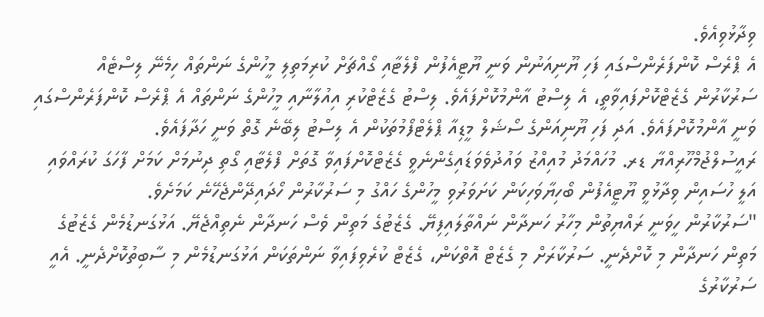ވިދާޅުވިއެވެ.
އެ ޕްރެސް ކޮންފަރެންސްގައި ފަހި ޔޫނިއަނުން ވަނީ ޔޫޓީއެފުން ފްލެޓާއި ގޯއްޗަށް ކުރިމަތިލި މީހުންގެ ނަންތައް ހިމެނޭ ލިސްޓެއް ސަރުކާރުން ގެޒެޓްކޮށްފައިވާތީ، އެ ލިސްޓު އާންމުކޮށްފައެވެ. ލިސްޓު ގެޒެޓްކުރި އިއުލާނާއި މީހުންގެ ނަންތައް އެ ޕްރެސް ކޮންފަރެންސްގައި ވަނީ އާންމުކޮށްފައެވެ. އަދި ފަހި ޔޫނިއަންގެ ސޯޝަލް މީޑިއާ ޕްލެޓްފޯމުތަކުން އެ ލިސްޓު ލިބޭނެ ގޮތް ވަނީ ހަދާފައެވެ.
ރައީސުލްޖުމްހޫރިއްޔާ ޑރ. މުހައްމަދު މުއިއްޒު ވައުދުވެވަޑައިގެންނެވީ ގެޒެޓްކޮށްފައިވާ ގޮތަށް ފްލެޓާއި ގޯތި ދިނުމަށް ކަމަށް ފާހަގަ ކުރައްވައި އަލީ ހުސައިން ވިދާޅުވީ ޔޫޓީއެފުން ބޯހިޔާވަހިކަން ކަށަވަރުވި މީހުންގެ ހައްގު މި ސަރުކާރުން ހޯދައިދޭންޖެހޭނެ ކަމަށެވެ.
"ސަރުކާރުން ހީވަނީ ރައްޔިތުން މިހާރު ހަނދާން ނައްތާލައިފިޔޭ. ގެޒެޓުގެ މަތިން ވެސް ހަނދާން ނެތިއްޖެޔޭ. އަޅުގަނޑުމެން ގެޒެޓުގެ މަތިން ހަނދާން މި ކޮށްދެނީ. ސަރުކާރަށް މި ގެޒެޓް އޮތްކަން، ގެޒެޓް ކުރެވިފައިވާ ނަންތަކަން އަޅުގަނޑުމެން މި ސާބިތުކޮށްދެނީ. އެއީ ސަރުކާރުގެ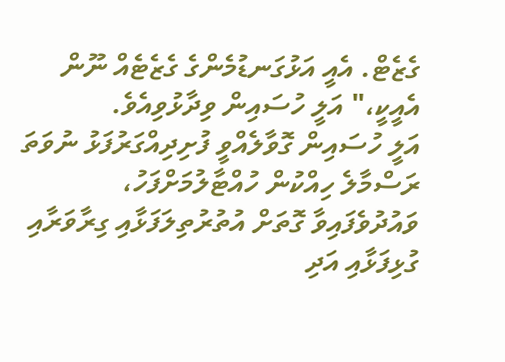ގެޒެޓް. އެއީ އަޅުގަނޑުމެންގެ ގެޒެޓެއް ނޫން އެއީކީ،" އަލީ ހުސައިން ވިދާޅުވިއެވެ.
އަލީ ހުސައިން ގޮވާލެއްވީ ފުށިދިއްގަރުފަޅު ނުވަތަ ރަސްމާލެ ހިއްކުން ހުއްޓާލުމަށްފަހު، ވައުދުވެފައިވާ ގޮތަށް އުތުރުތިލަފަޅާއި ގިރާވަރާއި ގުޅިފަޅާއި އަދި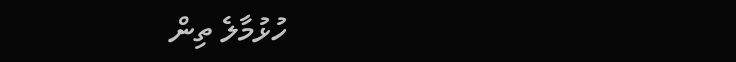ހުޅުމާލެ ތިން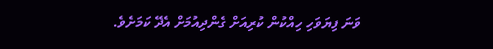ވަނަ ފިޔަވަހި ހިއްކުން ކުރިއަށް ގެންދިއުމަށް އެދޭ ކަމަށެވެ.